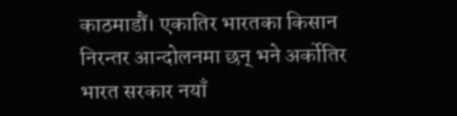काठमाडौं। एकातिर भारतका किसान निरन्तर आन्दोलनमा छन् भने अर्कोतिर भारत सरकार नयाँ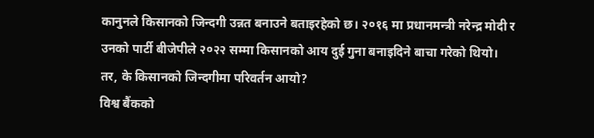कानुनले किसानको जिन्दगी उन्नत बनाउने बताइरहेको छ। २०१६ मा प्रधानमन्त्री नरेन्द्र मोदी र उनको पार्टी बीजेपीले २०२२ सम्मा किसानको आय दुई गुना बनाइदिने बाचा गरेको थियो। तर, के किसानको जिन्दगीमा परिवर्तन आयो?
विश्व बैंकको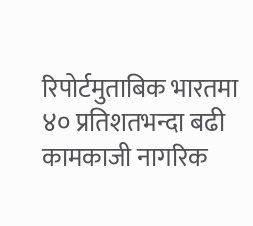रिपोर्टमुताबिक भारतमा ४० प्रतिशतभन्दा बढी कामकाजी नागरिक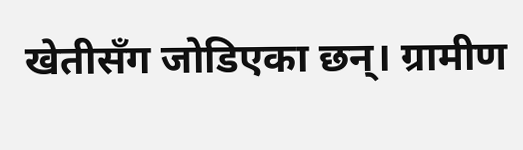खेतीसँग जोडिएका छन्। ग्रामीण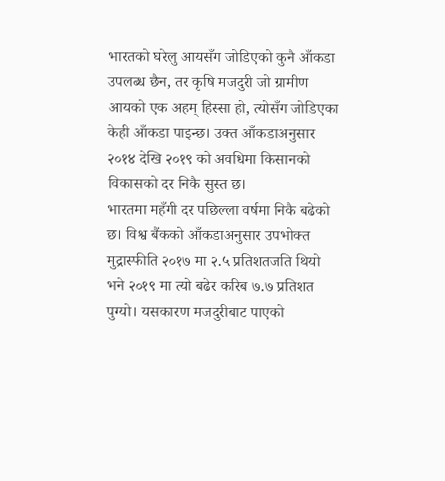भारतको घरेलु आयसँग जोडिएको कुनै आँकडा उपलब्ध छैन, तर कृषि मजदुरी जो ग्रामीण आयको एक अहम् हिस्सा हो, त्योसँग जोडिएका केही आँकडा पाइन्छ। उक्त आँकडाअनुसार २०१४ देखि २०१९ को अवधिमा किसानको विकासको दर निकै सुस्त छ।
भारतमा महँगी दर पछिल्ला वर्षमा निकै बढेको छ। विश्व बैंकको आँकडाअनुसार उपभोक्त मुद्रास्फीति २०१७ मा २.५ प्रतिशतजति थियो भने २०१९ मा त्यो बढेर करिब ७.७ प्रतिशत पुग्यो। यसकारण मजदुरीबाट पाएको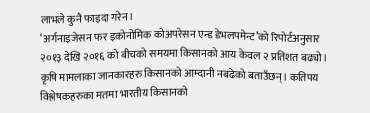लाभले कुनै फाइदा गरेन।
‘अर्गनाइजेसन फर इकोनोमिक कोअपरेसन एन्ड डेभलपमेन्ट’को रिपोर्टअनुसार २०१३ देखि २०१६ को बीचको समयमा किसानको आय केवल २ प्रतिशत बढ्यो। कृषि मामलाका जानकारहरु किसानको आम्दानी नबढेको बताउँछन्। कतिपय विश्लेषकहरुका मतमा भारतीय किसानको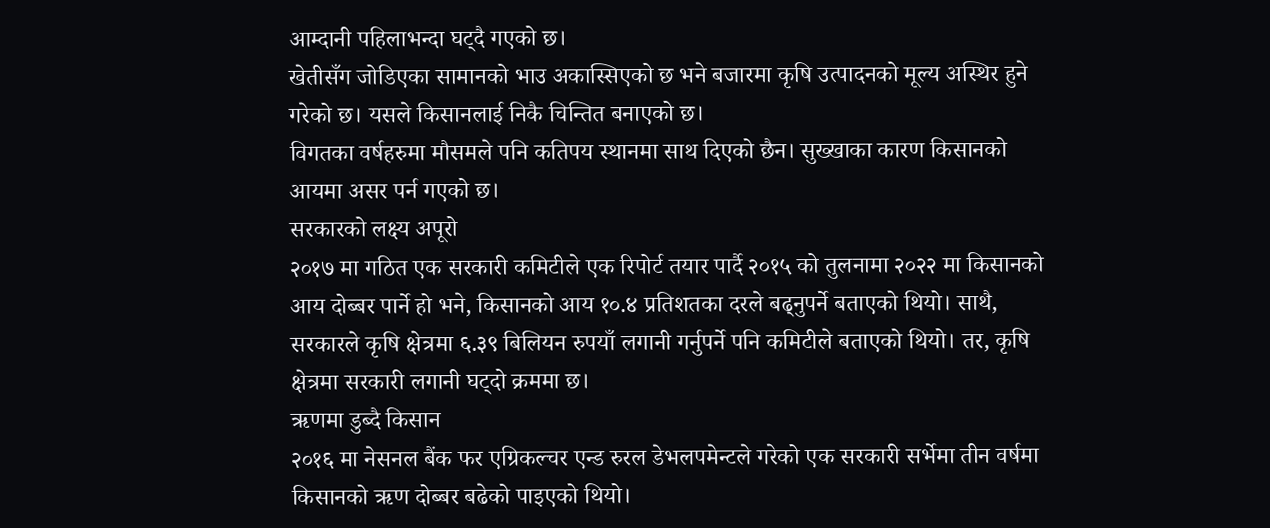आम्दानी पहिलाभन्दा घट्दै गएको छ।
खेतीसँग जोडिएका सामानको भाउ अकास्सिएको छ भने बजारमा कृषि उत्पादनको मूल्य अस्थिर हुने गरेको छ। यसले किसानलाई निकै चिन्तित बनाएको छ।
विगतका वर्षहरुमा मौसमले पनि कतिपय स्थानमा साथ दिएको छैन। सुख्खाका कारण किसानको आयमा असर पर्न गएको छ।
सरकारको लक्ष्य अपूरो
२०१७ मा गठित एक सरकारी कमिटीले एक रिपोर्ट तयार पार्दै २०१५ को तुलनामा २०२२ मा किसानको आय दोब्बर पार्ने हो भने, किसानको आय १०.४ प्रतिशतका दरले बढ्नुपर्ने बताएको थियो। साथै, सरकारले कृषि क्षेत्रमा ६.३९ बिलियन रुपयाँ लगानी गर्नुपर्ने पनि कमिटीले बताएको थियो। तर, कृषि क्षेत्रमा सरकारी लगानी घट्दो क्रममा छ।
ऋणमा डुब्दै किसान
२०१६ मा नेसनल बैंक फर एग्रिकल्चर एन्ड रुरल डेभलपमेन्टले गरेको एक सरकारी सर्भेमा तीन वर्षमा किसानको ऋण दोब्बर बढेको पाइएको थियो।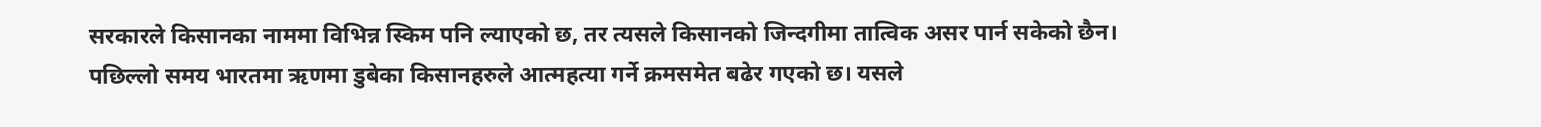सरकारले किसानका नाममा विभिन्न स्किम पनि ल्याएको छ, तर त्यसले किसानको जिन्दगीमा तात्विक असर पार्न सकेको छैन। पछिल्लो समय भारतमा ऋणमा डुबेका किसानहरुले आत्महत्या गर्ने क्रमसमेत बढेर गएको छ। यसले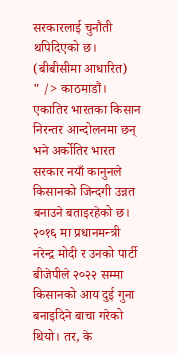सरकारलाई चुनौती थपिदिएको छ।
(बीबीसीमा आधारित)
" /> काठमाडौं। एकातिर भारतका किसान निरन्तर आन्दोलनमा छन् भने अर्कोतिर भारत सरकार नयाँ कानुनले किसानको जिन्दगी उन्नत बनाउने बताइरहेको छ। २०१६ मा प्रधानमन्त्री नरेन्द्र मोदी र उनको पार्टी बीजेपीले २०२२ सम्मा किसानको आय दुई गुना बनाइदिने बाचा गरेको थियो। तर, के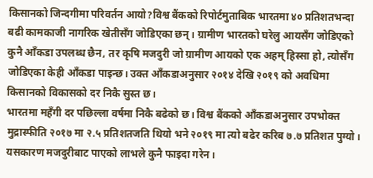किसानको जिन्दगीमा परिवर्तन आयो?विश्व बैंकको रिपोर्टमुताबिक भारतमा ४० प्रतिशतभन्दा बढी कामकाजी नागरिक खेतीसँग जोडिएका छन्। ग्रामीण भारतको घरेलु आयसँग जोडिएको कुनै आँकडा उपलब्ध छैन, तर कृषि मजदुरी जो ग्रामीण आयको एक अहम् हिस्सा हो, त्योसँग जोडिएका केही आँकडा पाइन्छ। उक्त आँकडाअनुसार २०१४ देखि २०१९ को अवधिमा किसानको विकासको दर निकै सुस्त छ।
भारतमा महँगी दर पछिल्ला वर्षमा निकै बढेको छ। विश्व बैंकको आँकडाअनुसार उपभोक्त मुद्रास्फीति २०१७ मा २.५ प्रतिशतजति थियो भने २०१९ मा त्यो बढेर करिब ७.७ प्रतिशत पुग्यो। यसकारण मजदुरीबाट पाएको लाभले कुनै फाइदा गरेन।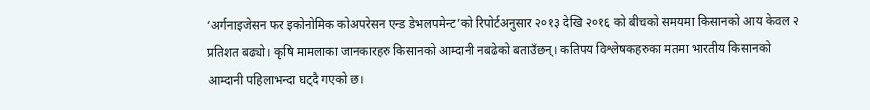‘अर्गनाइजेसन फर इकोनोमिक कोअपरेसन एन्ड डेभलपमेन्ट’को रिपोर्टअनुसार २०१३ देखि २०१६ को बीचको समयमा किसानको आय केवल २ प्रतिशत बढ्यो। कृषि मामलाका जानकारहरु किसानको आम्दानी नबढेको बताउँछन्। कतिपय विश्लेषकहरुका मतमा भारतीय किसानको आम्दानी पहिलाभन्दा घट्दै गएको छ।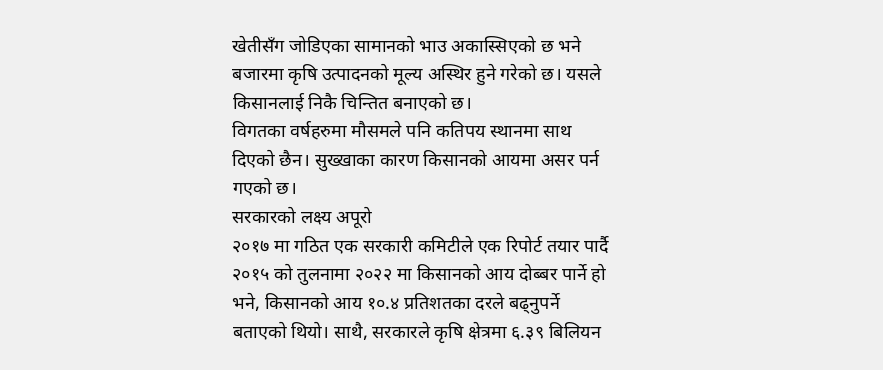खेतीसँग जोडिएका सामानको भाउ अकास्सिएको छ भने बजारमा कृषि उत्पादनको मूल्य अस्थिर हुने गरेको छ। यसले किसानलाई निकै चिन्तित बनाएको छ।
विगतका वर्षहरुमा मौसमले पनि कतिपय स्थानमा साथ दिएको छैन। सुख्खाका कारण किसानको आयमा असर पर्न गएको छ।
सरकारको लक्ष्य अपूरो
२०१७ मा गठित एक सरकारी कमिटीले एक रिपोर्ट तयार पार्दै २०१५ को तुलनामा २०२२ मा किसानको आय दोब्बर पार्ने हो भने, किसानको आय १०.४ प्रतिशतका दरले बढ्नुपर्ने बताएको थियो। साथै, सरकारले कृषि क्षेत्रमा ६.३९ बिलियन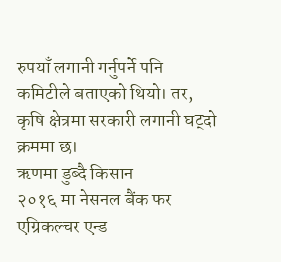रुपयाँ लगानी गर्नुपर्ने पनि कमिटीले बताएको थियो। तर, कृषि क्षेत्रमा सरकारी लगानी घट्दो क्रममा छ।
ऋणमा डुब्दै किसान
२०१६ मा नेसनल बैंक फर एग्रिकल्चर एन्ड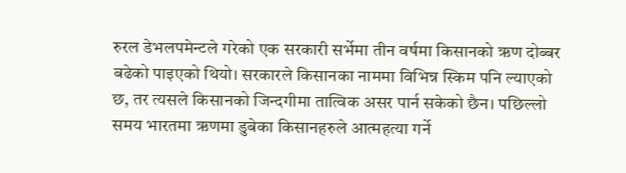रुरल डेभलपमेन्टले गरेको एक सरकारी सर्भेमा तीन वर्षमा किसानको ऋण दोब्बर बढेको पाइएको थियो। सरकारले किसानका नाममा विभिन्न स्किम पनि ल्याएको छ, तर त्यसले किसानको जिन्दगीमा तात्विक असर पार्न सकेको छैन। पछिल्लो समय भारतमा ऋणमा डुबेका किसानहरुले आत्महत्या गर्ने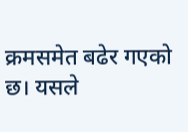क्रमसमेत बढेर गएको छ। यसले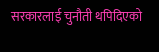सरकारलाई चुनौती थपिदिएको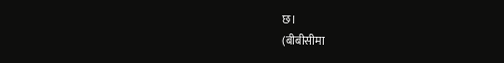छ।
(बीबीसीमा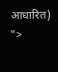आधारित)
">